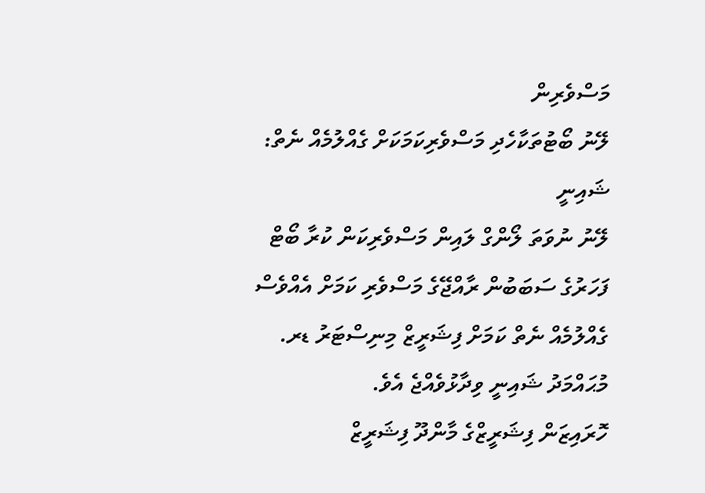މަސްވެރިން
ލޭނު ބޯޓުތަކާހެދި މަސްވެރިކަމަކަށް ގެއްލުމެއް ނެތް: ޝައިނީ
ލޭނު ނުވަތަ ލޯންގް ލައިން މަސްވެރިކަން ކުރާ ބޯޓް ފަހަރުގެ ސަބަބުން ރާއްޖޭގެ މަސްވެރި ކަމަށް އެއްވެސް ގެއްލުމެއް ނެތް ކަމަށް ފިޝަރީޒް މިނިސްޓަރު ޑރ. މުޙައްމަދު ޝައިނީ ވިދާޅުވެއްޖެ އެވެ.
ހޮރައިޒަން ފިޝަރީޒްގެ މާންދޫ ފިޝަރީޒް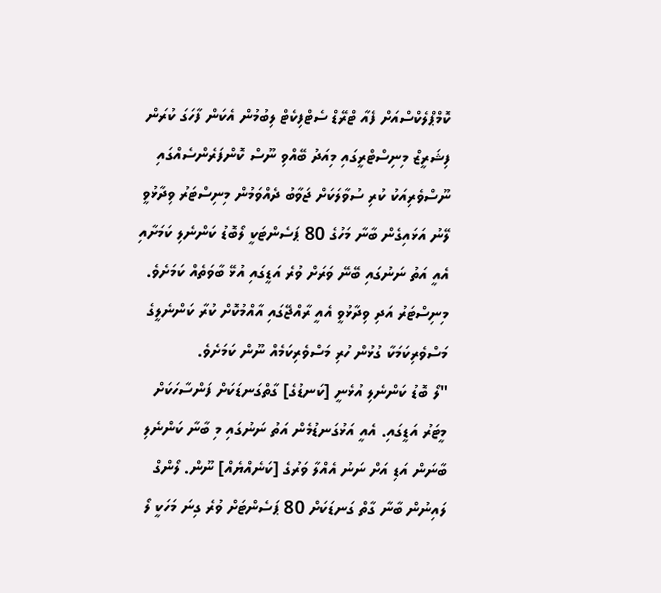ކޮމްޕްލެކްސްއަށް ފެއާ ޓްރޭޑް ސެޓްފިކެޓް ލިބުމުން އެކަން ފާހަގަ ކުރަން ފިޝަރީޒް މިނިސްޓްރީގައި މިއަދު ބޭއްވި ނޫސް ކޮންފަރެންސެއްގައި ނޫސްވެރިއަކު ކުރި ސުވާލަކަށް ޖަވާބު ދެއްވަމުން މިނިސްޓަރު ވިދާޅުވީ ލޭނު އަޅައިގެން ބާނާ މަހުގެ 80 ޕަސެންޓަކީ ލޯބޮޑު ކަންނެލި ކަމަށާއި އެއީ އަތު ނަނުގައި ބޭނޭ ވަރަށް ވުރެ އަޑީގައި އުޅޭ ބާވަތެއް ކަމަށެވެ. މިނިސްޓަރު އަދި ވިދާޅުވީ އެއީ ރާއްޖޭގައި އާއްމުކޮށް ކުރާ ކަންނެލީގެ މަސްވެރިކަމަކާ ގުޅުން ހުރި މަސްވެރިކަމެއް ނޫން ކަމަށެވެ.
"ލޯ ބޮޑު ކަންނެލި އުޅެނީ [ކަނޑުގެ] ގާތްގަނޑަކަށް ފަންސާހަކަށް މީޓަރު އަޑީގައި. އެއީ އަޅުގަނޑުމެން އަތު ނަނުގައި މި ބާނާ ކަންނެލި ބާނަން އަޑި އަށް ނަނު އެއްލާ ވަރުގެ [ކަނެއްޔެއް] ނޫން. ލޯންގް ލައިނުން ބާނާ ގާތް ގަނޑަކަށް 80 ޕަސެންޓަށް ވުރެ ގިނަ މަހަކީ ލޯ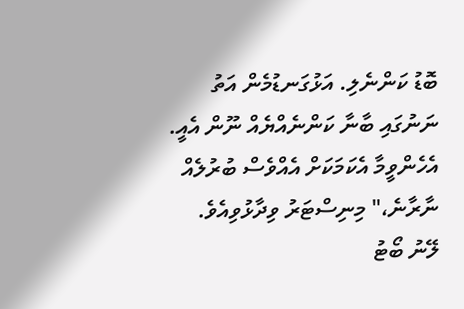ބޮޑު ކަންނެލި. އަޅުގަނޑުމެން އަތު ނަނުގައި ބާނާ ކަންނެއްޔެއް ނޫން އެއީ. އެހެންވީމާ އެކަމަކަށް އެއްވެސް ބުރުލެއް ނާރާނެ،" މިނިސްޓަރު ވިދާޅުވިއެވެ.
ލޭނު ބޯޓު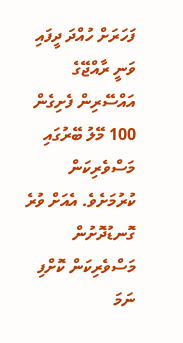ފަހަރަށް ހުއްދަ ދީފައި ވަނީ ރާއްޖޭގެ އައްސޭރިން ފެށިގެން 100 މޭލު ބޭރުގައި މަސްވެރިކަން ކުރުމަށެވެ. އެއަށް ވުރެ ގޮނޑުދޮށުން މަސްވެރިކަން ކޮށްފި ނަމަ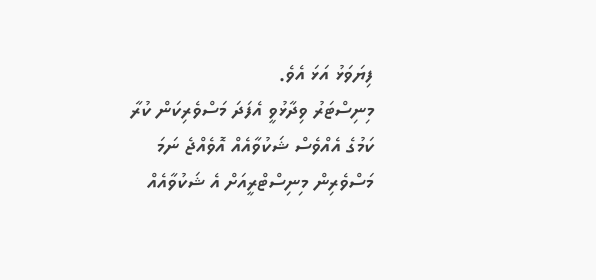ފިޔަވަޅު އަޅަ އެވެ.
މިނިސްޓަރު ވިދާޅުވީ އެފަދަ މަސްވެރިކަން ކުރާ ކަމުގެ އެއްވެސް ޝަކުވާއެއް އޮވެއްޖެ ނަމަ މަސްވެރިން މިނިސްޓްރީއަށް އެ ޝަކުވާއެއް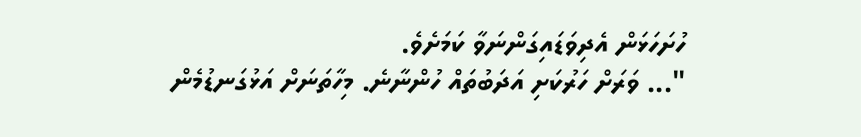ހުށަހަޅަން އެދިވަޑައިގަންނަވާ ކަމަށެވެ.
"... ވަރަށް ހަރުކަށި އަދަބުތައް ހުންނާނެ. މިހާތަނަށް އަޅުގަނޑުމެން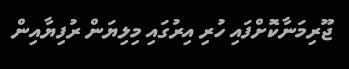ޖޫރިމަނާކޮށްފައި ހުރި އިރުގައި މިލިޔަން ރުފިޔާއިން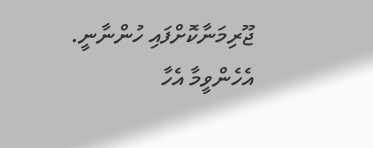ޖޫރިމަނާކޮށްފައި ހުންނާނީ. އެހެންވީމާ އެހާ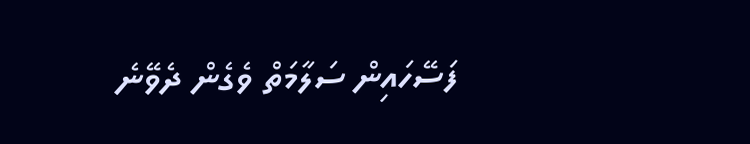ފަސޭހައިން ސަލާމަތް ވެގެން ދެވޭނެ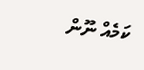ކަމެއް ނޫން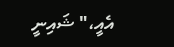އެއީ،" ޝައިނީ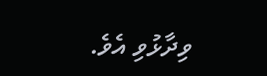ވިދާޅުވި އެވެ.